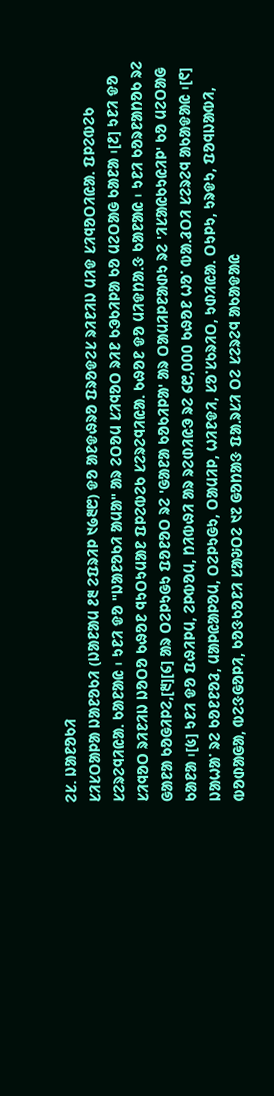ᱮᱥ. ᱡᱟᱱᱚᱠᱤ
ᱥᱤᱥᱛᱟᱞᱟ ᱡᱟᱱᱚᱠᱤ (ᱡᱟᱱᱟᱢ ᱒᱓ ᱮᱯᱨᱤᱞ ᱑᱙᱓᱘) ᱫᱚ ᱟᱱᱫᱷᱨᱚ ᱯᱨᱚᱫᱮᱥ ᱨᱤᱱᱤᱡ ᱢᱤᱫ ᱥᱤᱧᱚᱛᱤᱭᱟᱹ ᱯᱞᱮᱵᱮᱠ ᱥᱮᱨᱮᱧᱤᱭᱟᱹ ᱠᱟᱱᱟᱭ ᱾ ᱩᱱᱤ ᱫᱚ "ᱡᱟᱱᱚᱠᱤ ᱟᱢᱟ" ᱟᱨ ᱮᱛᱚᱢ ᱥᱤᱧᱚᱛ ᱨᱤᱱ ᱠᱳᱠᱤᱞᱟ ᱠᱚ ᱢᱮᱛᱟᱜ ᱠᱟᱱᱟ ᱾[᱒] ᱩᱱᱤ ᱫᱚ ᱥᱤᱧᱚᱛ ᱨᱤᱱᱤᱡ ᱡᱚᱛᱚ ᱠᱷᱚᱱ ᱧᱩᱛᱩᱢᱟᱱ ᱯᱞᱮᱵᱮᱠ ᱥᱮᱨᱮᱧᱤᱭᱟᱹ ᱠᱷᱚᱱ ᱫᱚ ᱢᱤᱫᱴᱟᱹᱝ ᱠᱟᱱᱟᱭ ᱾ ᱩᱱᱤ ᱠᱚᱨᱱᱟᱴᱚᱠ ᱨᱮ ᱜᱟᱱᱟ ᱠᱚᱜᱤᱞᱮ,[᱓][᱔] ᱟᱨ ᱛᱮᱞᱩᱜᱩ ᱯᱚᱱᱚᱛ ᱨᱮ 'ᱜᱟᱱᱟ ᱠᱚᱠᱤᱞᱟ' ᱟᱨ ᱛᱟᱢᱤᱞᱱᱟᱰᱩ ᱨᱮ 'ᱤᱥᱟᱭᱠᱩᱭᱤᱞ' ᱠᱚ ᱢᱮᱛᱟᱜ ᱠᱟᱱᱟ ᱾[᱕] ᱩᱱᱤ ᱫᱚ ᱯᱷᱤᱞᱢ, ᱮᱞᱵᱚᱢ, ᱴᱤᱵᱷᱤ ᱟᱨ ᱨᱮᱰᱤᱭᱳ ᱨᱮ ᱔᱘,᱐᱐᱐ ᱠᱷᱚᱱ ᱦᱚᱸ ᱵᱟᱹᱲᱛᱤ ᱥᱮᱨᱮᱧ ᱟᱠᱟᱫᱟᱭ ᱾[᱖] ᱡᱟᱦᱟᱸ ᱨᱮ ᱠᱚᱱᱱᱚᱲ, ᱢᱟᱞᱭᱟᱞᱚᱢ, ᱛᱮᱞᱩᱜᱩ, ᱛᱟᱢᱤᱞ, ᱦᱤᱱᱫᱤ, ᱥᱚᱸᱥᱠᱨᱤᱛ, ᱩᱰᱤᱭᱟᱹ ᱛᱩᱞᱩ, ᱩᱨᱫᱩ, ᱯᱚᱧᱡᱟᱵᱤ, ᱵᱚᱰᱟᱜᱟ, ᱵᱮᱝᱜᱚᱞᱤ, ᱠᱚᱝᱠᱚᱱᱤ ᱥᱟᱶᱛᱮ ᱑᱗ ᱜᱚᱴᱟᱝ ᱯᱟᱹᱨᱥᱤ ᱛᱮ ᱥᱮᱨᱮᱧ ᱟᱠᱟᱫᱟᱭ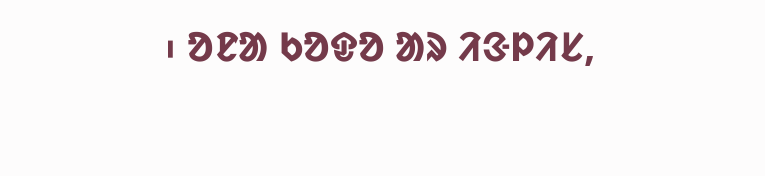᱾ ᱚᱱᱟ ᱠᱚᱫᱚ ᱟᱨ ᱤᱝᱞᱤᱥ,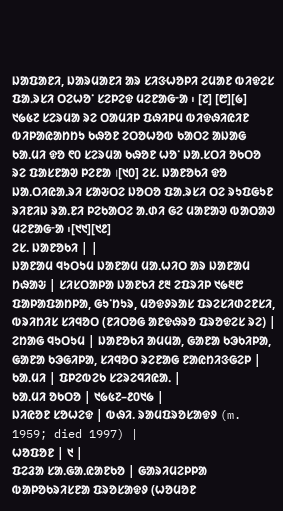ᱡᱟᱯᱟᱱᱤ, ᱡᱟᱨᱢᱟᱱᱤ ᱟᱨ ᱥᱤᱝᱦᱚᱞᱤ ᱮᱢᱟᱱ ᱵᱤᱫᱮᱥ ᱯᱟᱹᱨᱥᱤ ᱛᱮᱦᱚᱸ ᱥᱮᱞᱮᱫ ᱢᱮᱱᱟᱜᱼᱟ ᱾ [᱗] [᱘][᱙] ᱑᱙᱕᱗ ᱥᱮᱨᱢᱟ ᱨᱮ ᱛᱟᱢᱤᱞ ᱯᱷᱤᱞᱢ ᱵᱤᱫᱷᱤᱭᱤᱱ ᱵᱤᱞᱟᱭᱟᱴᱴᱩ ᱠᱷᱚᱱ ᱮᱛᱚᱦᱚᱵ ᱠᱟᱛᱮ ᱟᱡᱟᱜ ᱠᱟᱹᱢᱤ ᱫᱚ ᱖᱐ ᱥᱮᱨᱢᱟ ᱠᱷᱚᱱ ᱦᱚᱸ ᱡᱟᱹᱥᱛᱤ ᱚᱠᱛᱚ ᱨᱮ ᱯᱟᱥᱱᱟᱣ ᱞᱮᱱᱟ ।[᱑᱐] ᱮᱥ. ᱡᱟᱱᱚᱠᱤ ᱫᱚ ᱡᱟᱹᱛᱤᱭᱟᱹᱨᱤ ᱥᱟᱶᱛᱮ ᱡᱚᱛᱚ ᱯᱟᱹᱨᱥᱤ ᱛᱮ ᱨᱩᱯᱜᱩᱱ ᱨᱤᱱᱤᱡ ᱨᱟᱹᱱᱤ ᱞᱮᱠᱟᱛᱮ ᱟᱹᱰᱤ ᱜᱮ ᱢᱟᱱᱟᱣ ᱵᱟᱛᱟᱣ ᱢᱮᱱᱟᱜᱼᱟ ᱾[᱑᱑][᱑᱒]
ᱮᱥ. ᱡᱟᱱᱚᱠᱤ | |
ᱡᱟᱱᱟᱢ ᱧᱩᱛᱩᱢ ᱡᱟᱱᱟᱢ ᱢᱟᱹᱦᱤᱛ ᱟᱨ ᱡᱟᱱᱟᱢ ᱴᱷᱟᱶ | ᱥᱤᱥᱛᱟᱞᱟ ᱡᱟᱱᱠᱤ ᱒᱓ ᱮᱯᱨᱤᱞ ᱑᱙᱓᱘ ᱯᱟᱞᱟᱯᱟᱴᱞᱟ, ᱜᱩᱸᱴᱩᱨ, ᱢᱚᱫᱽᱨᱟᱥ ᱯᱨᱮᱥᱤᱰᱮᱱᱥᱤ, ᱵᱨᱤᱴᱤᱥ ᱥᱤᱧᱚᱛ (ᱱᱤᱛᱚᱜ ᱟᱱᱫᱷᱨᱚ ᱯᱨᱚᱫᱮᱥ ᱨᱮ) |
ᱮᱴᱟᱜ ᱧᱩᱛᱩᱢ | ᱡᱟᱱᱚᱠᱤ ᱟᱢᱢᱟ, ᱜᱟᱱᱟ ᱠᱳᱠᱤᱞᱟ, ᱜᱟᱱᱟ ᱠᱳᱜᱤᱞᱟ, ᱥᱤᱧᱚᱛ ᱨᱮᱱᱟᱜ ᱱᱟᱭᱴᱤᱝᱜᱮᱞ |
ᱠᱟᱹᱢᱤ | ᱯᱞᱮᱵᱮᱠ ᱥᱮᱨᱮᱧᱤᱭᱟᱹ |
ᱠᱟᱹᱢᱤ ᱚᱠᱛᱚ | ᱑᱙᱕᱗–᱒᱐᱑᱙ |
ᱡᱤᱭᱚᱱ ᱥᱚᱦᱮᱫ | ᱵᱷᱤ. ᱨᱟᱢᱯᱨᱚᱥᱟᱫᱽ (m. 1959; died 1997) |
ᱦᱚᱯᱚᱱ | ᱑ |
ᱯᱮᱲᱟ ᱥᱟᱹᱜᱟᱹᱭᱟᱱᱠᱚ | ᱜᱟᱨᱤᱢᱮᱞᱞᱟ ᱵᱟᱞᱚᱠᱨᱤᱥᱱᱟ ᱯᱨᱚᱥᱟᱫᱽ (ᱦᱚᱢᱚᱱ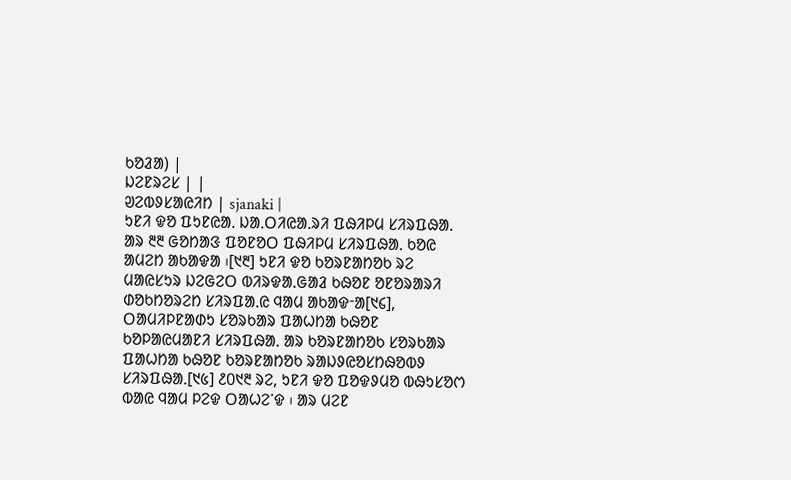ᱠᱚᱲᱟ) |
ᱡᱮᱱᱨᱮᱥ | |
ᱣᱮᱵᱽᱥᱟᱭᱤᱴ | sjanaki |
ᱩᱱᱤ ᱫᱚ ᱯᱩᱱᱭᱟᱹ ᱡᱟᱹᱛᱤᱭᱟᱹᱨᱤ ᱯᱷᱤᱞᱢ ᱥᱤᱨᱯᱷᱟᱹ ᱟᱨ ᱓᱓ ᱜᱚᱴᱟᱝ ᱯᱚᱱᱚᱛ ᱯᱷᱤᱞᱢ ᱥᱤᱨᱯᱷᱟᱹ ᱠᱚᱭ ᱟᱢᱮᱴ ᱟᱠᱟᱫᱟ ᱾[᱑᱓] ᱩᱱᱤ ᱫᱚ ᱠᱚᱨᱱᱟᱴᱚᱠ ᱨᱮ ᱢᱟᱭᱥᱩᱨ ᱡᱮᱜᱮᱛ ᱵᱤᱨᱫᱟᱹᱜᱟᱲ ᱠᱷᱚᱱ ᱚᱱᱚᱨᱟᱨᱤ ᱰᱚᱠᱴᱚᱨᱮᱴ ᱥᱤᱨᱯᱟᱹᱭ ᱧᱟᱢ ᱟᱠᱟᱫᱼᱟ[᱑᱔], ᱛᱟᱢᱤᱞᱱᱟᱰᱩ ᱥᱚᱨᱠᱟᱨ ᱯᱟᱦᱴᱟ ᱠᱷᱚᱱ ᱠᱚᱞᱟᱭᱢᱟᱱᱤ ᱥᱤᱨᱯᱷᱟᱹ ᱟᱨ ᱠᱚᱨᱱᱟᱴᱚᱠ ᱥᱚᱨᱠᱟᱨ ᱯᱟᱦᱴᱟ ᱠᱷᱚᱱ ᱠᱚᱨᱱᱟᱴᱚᱠ ᱨᱟᱡᱽᱭᱚᱥᱴᱷᱚᱵᱽ ᱥᱤᱨᱯᱷᱟᱹ[᱑᱕] ᱒᱐᱑᱓ ᱨᱮ, ᱩᱱᱤ ᱫᱚ ᱯᱚᱫᱽᱢᱚ ᱵᱷᱩᱥᱚᱬ ᱵᱟᱭ ᱧᱟᱢ ᱞᱮᱫ ᱛᱟᱦᱮᱸᱫ ᱾ ᱟᱨ ᱢᱮᱱ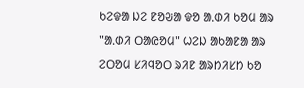ᱠᱮᱫᱟ ᱡᱮ ᱱᱚᱶᱟ ᱫᱚ ᱟᱹᱰᱤ ᱠᱚᱢ ᱟᱨ "ᱟᱹᱰᱤ ᱛᱟᱭᱚᱢ" ᱦᱮᱡ ᱟᱠᱟᱱᱟ ᱟᱨ ᱮᱛᱚᱢ ᱥᱤᱧᱚᱛ ᱨᱤᱱ ᱟᱨᱴᱤᱥᱴ ᱠᱚ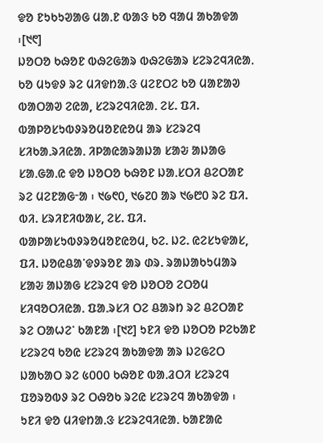ᱫᱚ ᱱᱩᱠᱩᱣᱟᱜ ᱢᱟᱹᱱ ᱵᱟᱝ ᱠᱚ ᱧᱟᱢ ᱟᱠᱟᱫᱟ ᱾[᱑᱖]
ᱡᱚᱛᱚ ᱠᱷᱚᱱ ᱵᱷᱮᱜᱟᱨ ᱵᱷᱮᱜᱟᱨ ᱥᱮᱨᱮᱧᱤᱭᱟᱹ ᱠᱚ ᱢᱩᱫᱽ ᱨᱮ ᱢᱤᱫᱴᱟᱹᱝ ᱢᱮᱱᱛᱮ ᱠᱚ ᱢᱟᱱᱟᱣ ᱵᱟᱛᱟᱣ ᱮᱭᱟ, ᱥᱮᱨᱮᱧᱤᱭᱟᱹ ᱮᱥ. ᱯᱤ. ᱵᱟᱞᱚᱥᱩᱵᱽᱨᱚᱢᱚᱱᱭᱚᱢ ᱟᱨ ᱥᱮᱨᱮᱧ ᱥᱤᱠᱟᱹᱨᱤᱭᱟᱹ ᱤᱞᱟᱭᱟᱨᱟᱡᱟ ᱥᱟᱶ ᱟᱡᱟᱜ ᱥᱟᱹᱜᱟᱹᱭ ᱫᱚ ᱡᱚᱛᱚ ᱠᱷᱚᱱ ᱡᱟᱹᱥᱛᱤ ᱪᱮᱛᱟᱱ ᱨᱮ ᱢᱮᱱᱟᱜᱼᱟ ᱾ ᱑᱙᱖᱐, ᱑᱙᱗᱐ ᱟᱨ ᱑᱙᱘᱐ ᱨᱮ ᱯᱤ. ᱵᱤ. ᱥᱨᱤᱱᱤᱵᱟᱥ, ᱮᱥ. ᱯᱤ. ᱵᱟᱞᱟᱥᱩᱵᱽᱨᱚᱢᱚᱱᱭᱚᱢ, ᱠᱮ. ᱡᱮ. ᱭᱮᱥᱩᱫᱟᱥ, ᱯᱤ. ᱡᱚᱭᱪᱟᱸᱫᱽᱨᱚᱱ ᱟᱨ ᱰᱨ. ᱨᱟᱡᱟᱠᱩᱢᱟᱨ ᱥᱟᱶ ᱟᱡᱟᱜ ᱥᱮᱨᱮᱧ ᱫᱚ ᱡᱚᱛᱚ ᱮᱛᱚᱢ ᱥᱤᱧᱚᱛᱤᱭᱟᱹ ᱯᱟᱹᱨᱥᱤ ᱛᱮ ᱪᱟᱨᱴ ᱨᱮ ᱪᱮᱛᱟᱱ ᱨᱮ ᱛᱟᱦᱮᱸ ᱠᱟᱱᱟ ᱾[᱑᱗] ᱩᱱᱤ ᱫᱚ ᱡᱚᱛᱚ ᱞᱮᱠᱟᱱ ᱥᱮᱨᱮᱧ ᱠᱚᱭ ᱥᱮᱨᱮᱧ ᱟᱠᱟᱫᱟ ᱟᱨ ᱡᱮᱜᱮᱛ ᱡᱟᱠᱟᱛ ᱨᱮ ᱕᱐᱐᱐ ᱠᱷᱚᱱ ᱵᱟᱹᱲᱛᱤ ᱥᱮᱨᱮᱧ ᱯᱚᱨᱚᱵᱽ ᱨᱮ ᱛᱷᱚᱠ ᱨᱮᱭ ᱥᱮᱨᱮᱧ ᱟᱠᱟᱫᱟ ᱾ ᱩᱱᱤ ᱫᱚ ᱢᱤᱫᱴᱟᱹᱝ ᱥᱮᱨᱮᱧᱤᱭᱟᱹ ᱠᱟᱱᱟᱭ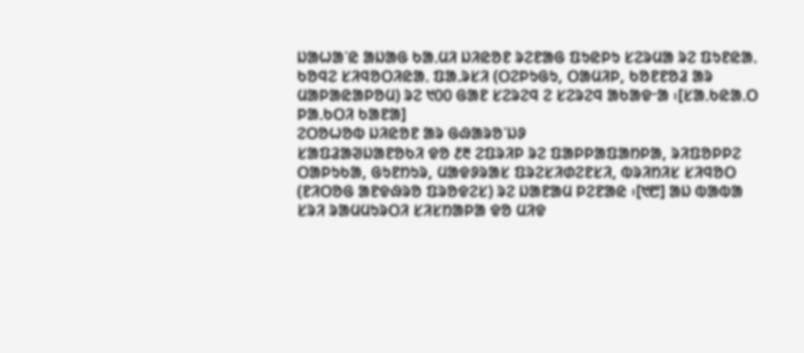ᱡᱟᱦᱟᱸᱭ ᱟᱡᱟᱜ ᱠᱟᱹᱢᱤ ᱡᱤᱭᱚᱱ ᱨᱮᱱᱟᱜ ᱯᱩᱭᱞᱩ ᱥᱮᱨᱢᱟ ᱨᱮ ᱯᱩᱱᱭᱟᱹ ᱠᱚᱧᱮ ᱥᱤᱧᱚᱛᱤᱭᱟᱹ ᱯᱟᱹᱨᱥᱤ (ᱛᱮᱞᱩᱜᱩ, ᱛᱟᱢᱤᱞ, ᱠᱚᱱᱱᱚᱲ ᱟᱨ ᱢᱟᱞᱟᱭᱟᱞᱚᱢ) ᱨᱮ ᱑᱐᱐ ᱜᱟᱱ ᱥᱮᱨᱮᱧ ᱮ ᱥᱮᱨᱮᱧ ᱟᱠᱟᱫᱼᱟ ᱾[ᱥᱟᱹᱠᱭᱟᱹᱛ ᱞᱟᱹᱠᱛᱤ ᱠᱟᱱᱟ]
ᱮᱛᱚᱦᱚᱵ ᱡᱤᱭᱚᱱ ᱟᱨ ᱜᱷᱟᱨᱚᱸᱡᱽ
ᱥᱟᱯᱲᱟᱣᱡᱟᱱᱚᱠᱤ ᱫᱚ ᱒᱓ ᱮᱯᱨᱤᱞ ᱨᱮ ᱯᱟᱞᱞᱟᱯᱟᱴᱞᱟ, ᱨᱤᱯᱚᱞᱞᱮ ᱛᱟᱞᱩᱠᱟ, ᱜᱩᱱᱴᱩᱨ, ᱢᱟᱫᱽᱨᱟᱥ ᱯᱨᱮᱥᱤᱰᱮᱱᱥᱤ, ᱵᱨᱤᱴᱤᱥ ᱥᱤᱧᱚᱛ (ᱱᱤᱛᱚᱜ ᱟᱱᱫᱷᱨᱚ ᱯᱨᱚᱫᱮᱥ) ᱨᱮ ᱡᱟᱱᱟᱢ ᱞᱮᱱᱟᱭ ᱾[᱑᱘] ᱟᱡ ᱵᱟᱵᱟ ᱥᱨᱤ ᱨᱟᱢᱢᱩᱨᱛᱤ ᱥᱤᱥᱴᱟᱞᱟ ᱫᱚ ᱢᱤᱫ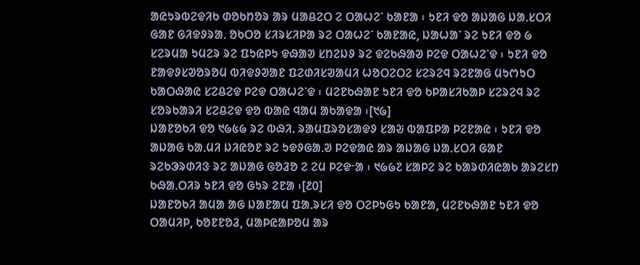ᱟᱭᱩᱨᱵᱮᱫᱤᱠ ᱰᱚᱠᱴᱚᱨ ᱟᱨ ᱢᱟᱪᱮᱛ ᱮ ᱛᱟᱦᱮᱸ ᱠᱟᱱᱟ ᱾ ᱩᱱᱤ ᱫᱚ ᱟᱡᱟᱜ ᱡᱟᱹᱥᱛᱤ ᱜᱟᱱ ᱜᱤᱫᱽᱨᱟᱹ ᱚᱠᱛᱚ ᱥᱤᱨᱥᱤᱞᱟ ᱨᱮ ᱛᱟᱦᱮᱸ ᱠᱟᱱᱟᱭ, ᱡᱟᱦᱟᱸ ᱨᱮ ᱩᱱᱤ ᱫᱚ ᱙ ᱥᱮᱨᱢᱟ ᱩᱢᱮᱨ ᱨᱮ ᱯᱩᱭᱞᱩ ᱫᱷᱟᱣ ᱥᱴᱮᱡᱽ ᱨᱮ ᱫᱮᱠᱷᱟᱣ ᱞᱮᱫ ᱛᱟᱦᱮᱸᱫ ᱾ ᱩᱱᱤ ᱫᱚ ᱱᱟᱫᱽᱥᱣᱚᱨᱚᱢ ᱵᱤᱫᱽᱣᱟᱱ ᱯᱮᱰᱤᱥᱣᱟᱢᱤ ᱦᱚᱛᱮᱛᱮ ᱥᱮᱨᱮᱧ ᱨᱮᱱᱟᱜ ᱢᱩᱬᱩᱛ ᱠᱟᱛᱷᱟᱭ ᱥᱮᱪᱮᱫ ᱞᱮᱫ ᱛᱟᱦᱮᱸᱫ ᱾ ᱢᱮᱱᱠᱷᱟᱱ ᱩᱱᱤ ᱫᱚ ᱠᱞᱟᱥᱤᱠᱟᱞ ᱥᱮᱨᱮᱧ ᱨᱮ ᱥᱚᱨᱠᱟᱨᱤ ᱥᱮᱪᱮᱫ ᱫᱚ ᱵᱟᱭ ᱧᱟᱢ ᱟᱠᱟᱫᱟ ᱾[᱑᱙]
ᱡᱟᱱᱚᱠᱤ ᱫᱚ ᱑᱙᱕᱙ ᱨᱮ ᱵᱷᱤ. ᱨᱟᱢᱯᱨᱚᱥᱟᱫᱽ ᱥᱟᱶ ᱵᱟᱯᱞᱟ ᱞᱮᱱᱟᱭ ᱾ ᱩᱱᱤ ᱫᱚ ᱟᱡᱟᱜ ᱠᱟᱹᱢᱤ ᱡᱤᱭᱚᱱ ᱨᱮ ᱩᱫᱽᱜᱟᱹᱣ ᱞᱮᱫᱟᱭ ᱟᱨ ᱟᱡᱟᱜ ᱡᱟᱹᱥᱛᱤ ᱜᱟᱱ ᱨᱮᱠᱳᱨᱰᱤᱝ ᱨᱮ ᱟᱡᱟᱜ ᱜᱚᱲᱚ ᱮ ᱮᱢ ᱞᱮᱫᱼᱟ ᱾ ᱑᱙᱙᱗ ᱥᱟᱞᱮ ᱨᱮ ᱠᱟᱨᱰᱤᱭᱟᱠ ᱟᱨᱮᱥᱴ ᱠᱷᱟᱹᱛᱤᱨ ᱩᱱᱤ ᱫᱚ ᱜᱩᱨ ᱮᱱᱟ ᱾[᱒᱐]
ᱡᱟᱱᱚᱠᱤ ᱟᱢᱟ ᱟᱜ ᱡᱟᱱᱟᱢ ᱯᱟᱹᱨᱥᱤ ᱫᱚ ᱛᱮᱞᱩᱜᱩ ᱠᱟᱱᱟ, ᱢᱮᱱᱠᱷᱟᱱ ᱩᱱᱤ ᱫᱚ ᱛᱟᱢᱤᱞ, ᱠᱚᱱᱱᱚᱲ, ᱢᱟᱞᱭᱟᱞᱚᱢ ᱟᱨ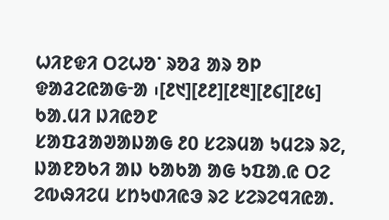ᱦᱤᱱᱫᱤ ᱛᱮᱦᱚᱸ ᱨᱚᱲ ᱟᱨ ᱚᱞ ᱫᱟᱲᱮᱭᱟᱜᱼᱟ ᱾[᱒᱑][᱒᱒][᱒᱓][᱒᱔][᱒᱕]
ᱠᱟᱹᱢᱤ ᱡᱤᱭᱚᱱ
ᱥᱟᱯᱲᱟᱣᱟᱡᱟᱜ ᱒᱐ ᱥᱮᱨᱢᱟ ᱩᱢᱮᱨ ᱨᱮ, ᱡᱟᱱᱚᱠᱤ ᱟᱡ ᱠᱟᱠᱟ ᱟᱜ ᱩᱯᱟᱹᱭ ᱛᱮ ᱮᱵᱷᱤᱮᱢ ᱥᱴᱩᱰᱤᱭᱳ ᱨᱮ ᱥᱮᱨᱮᱧᱤᱭᱟᱹ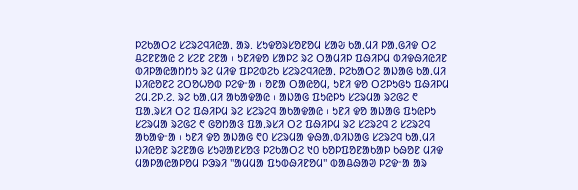ᱞᱮᱠᱟᱛᱮ ᱥᱮᱨᱮᱧᱤᱭᱟᱹ ᱟᱨ. ᱥᱩᱫᱚᱨᱥᱚᱱᱚᱢ ᱥᱟᱶ ᱠᱟᱹᱢᱤ ᱞᱟᱹᱜᱤᱫ ᱛᱮ ᱪᱮᱱᱱᱟᱭ ᱮ ᱥᱮᱱ ᱮᱱᱟ ᱾ ᱩᱱᱤᱫᱚ ᱥᱟᱞᱮ ᱨᱮ ᱛᱟᱢᱤᱞ ᱯᱷᱤᱞᱢ ᱵᱤᱫᱷᱤᱭᱤᱱ ᱵᱤᱞᱟᱭᱟᱴᱴᱩ ᱨᱮ ᱢᱤᱫ ᱯᱞᱮᱵᱮᱠ ᱥᱮᱨᱮᱧᱤᱭᱟᱹ ᱞᱮᱠᱟᱛᱮ ᱟᱡᱟᱜ ᱠᱟᱹᱢᱤ ᱡᱤᱭᱚᱱᱮ ᱮᱛᱚᱦᱚᱵ ᱞᱮᱫᱼᱟ ᱾ ᱚᱱᱟ ᱛᱟᱭᱚᱢ, ᱩᱱᱤ ᱫᱚ ᱛᱮᱞᱩᱜᱩ ᱯᱷᱤᱞᱢ ᱮᱢ.ᱮᱞ.ᱮ. ᱨᱮ ᱠᱟᱹᱢᱤ ᱟᱠᱟᱫᱟᱭ ᱾ ᱟᱡᱟᱜ ᱯᱩᱭᱞᱩ ᱥᱮᱨᱢᱟ ᱨᱮᱜᱮ ᱖ ᱯᱟᱹᱨᱥᱤ ᱛᱮ ᱯᱷᱤᱞᱢ ᱨᱮ ᱥᱮᱨᱮᱧ ᱟᱠᱟᱫᱟᱭ ᱾ ᱩᱱᱤ ᱫᱚ ᱟᱡᱟᱜ ᱯᱩᱭᱞᱩ ᱥᱮᱨᱢᱟ ᱨᱮᱜᱮ ᱖ ᱜᱚᱴᱟᱝ ᱯᱟᱹᱨᱥᱤ ᱛᱮ ᱯᱷᱤᱞᱢ ᱨᱮ ᱥᱮᱨᱮᱧ ᱮ ᱥᱮᱨᱮᱧ ᱟᱠᱟᱫᱼᱟ ᱾ ᱩᱱᱤ ᱫᱚ ᱟᱡᱟᱜ ᱖᱐ ᱥᱮᱨᱢᱟ ᱫᱷᱟᱹᱵᱤᱡᱟᱜ ᱥᱮᱨᱮᱧ ᱠᱟᱹᱢᱤ ᱡᱤᱭᱚᱱ ᱨᱮᱱᱟᱜ ᱥᱩᱣᱟᱱᱥᱚᱝ ᱞᱮᱠᱟᱛᱮ ᱑᱐ ᱠᱚᱞᱯᱚᱱᱟᱠᱟᱞ ᱠᱷᱚᱱ ᱢᱤᱫ ᱢᱟᱞᱟᱭᱟᱞᱚᱢ ᱞᱳᱨᱤ "ᱟᱢᱢᱟ ᱯᱩᱵᱷᱤᱱᱚᱢ" ᱵᱟᱪᱷᱟᱣ ᱞᱮᱫᱼᱟ ᱟᱨ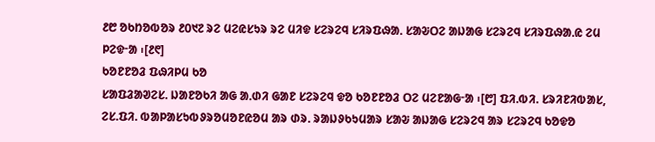᱒᱘ ᱚᱠᱴᱚᱵᱚᱨ ᱒᱐᱑᱗ ᱨᱮ ᱢᱮᱭᱥᱩᱨ ᱨᱮ ᱢᱤᱫ ᱥᱮᱨᱮᱧ ᱥᱤᱨᱯᱷᱟᱹ ᱥᱟᱶᱛᱮ ᱟᱡᱟᱜ ᱥᱮᱨᱮᱧ ᱥᱤᱨᱯᱷᱟᱹᱭ ᱮᱢ ᱞᱮᱫᱼᱟ ᱾[᱒᱖]
ᱠᱚᱱᱱᱚᱲ ᱯᱷᱤᱞᱢ ᱠᱚ
ᱥᱟᱯᱲᱟᱣᱮᱥ. ᱡᱟᱱᱚᱠᱤ ᱟᱜ ᱟᱹᱰᱤ ᱜᱟᱱ ᱥᱮᱨᱮᱧ ᱫᱚ ᱠᱚᱱᱱᱚᱲ ᱛᱮ ᱢᱮᱱᱟᱜᱼᱟ ᱾[᱘] ᱯᱤ.ᱵᱤ. ᱥᱨᱤᱱᱤᱵᱟᱥ, ᱮᱥ.ᱯᱤ. ᱵᱟᱞᱟᱥᱩᱵᱽᱨᱚᱢᱚᱱᱭᱚᱢ ᱟᱨ ᱰᱨ. ᱨᱟᱡᱽᱠᱩᱢᱟᱨ ᱥᱟᱶ ᱟᱡᱟᱜ ᱥᱮᱨᱮᱧ ᱟᱨ ᱥᱮᱨᱮᱧ ᱠᱚᱫᱚ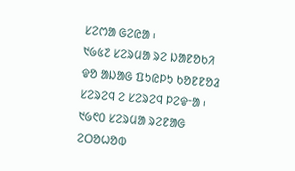ᱥᱮᱬᱟ ᱜᱮᱭᱟ ᱾
᱑᱙᱕᱗ ᱥᱮᱨᱢᱟ ᱨᱮ ᱡᱟᱱᱚᱠᱤ ᱫᱚ ᱟᱡᱟᱜ ᱯᱩᱭᱞᱩ ᱠᱚᱱᱱᱚᱲ ᱥᱮᱨᱮᱧ ᱮ ᱥᱮᱨᱮᱧ ᱞᱮᱫᱼᱟ ᱾ ᱑᱙᱖᱐ ᱥᱮᱨᱢᱟ ᱨᱮᱱᱟᱜ ᱮᱛᱚᱦᱚᱵ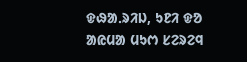ᱫᱷᱟᱹᱨᱤᱡ, ᱩᱱᱤ ᱫᱚ ᱟᱭᱢᱟ ᱢᱩᱬ ᱥᱮᱨᱮᱧ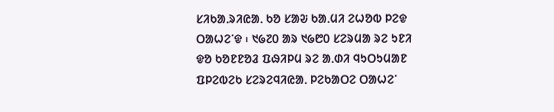ᱥᱤᱠᱟᱹᱨᱤᱭᱟᱹ ᱠᱚ ᱥᱟᱶ ᱠᱟᱹᱢᱤ ᱮᱦᱚᱵ ᱞᱮᱫ ᱛᱟᱦᱮᱸᱫ ᱾ ᱑᱙᱗᱐ ᱟᱨ ᱑᱙᱘᱐ ᱥᱮᱨᱢᱟ ᱨᱮ ᱩᱱᱤ ᱫᱚ ᱠᱚᱱᱱᱚᱲ ᱯᱷᱤᱞᱢ ᱨᱮ ᱟᱹᱰᱤ ᱧᱩᱛᱩᱢᱟᱱ ᱯᱞᱮᱵᱮᱠ ᱥᱮᱨᱮᱧᱤᱭᱟᱹ ᱞᱮᱠᱟᱛᱮ ᱛᱟᱦᱮᱸ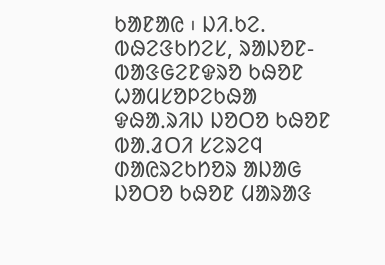ᱠᱟᱱᱟᱭ ᱾ ᱡᱤ.ᱠᱮ. ᱵᱷᱮᱝᱠᱴᱮᱥ, ᱨᱟᱡᱚᱱ-ᱵᱟᱝᱜᱮᱱᱫᱨᱚ ᱠᱷᱚᱱ ᱦᱟᱢᱥᱚᱞᱮᱠᱷᱟ ᱫᱷᱟᱹᱨᱤᱡ ᱡᱚᱛᱚ ᱠᱷᱚᱱ ᱵᱟᱹᱲᱛᱤ ᱥᱮᱨᱮᱧ ᱰᱟᱭᱨᱮᱠᱴᱚᱨ ᱟᱡᱟᱜ ᱡᱚᱛᱚ ᱠᱷᱚᱱ ᱢᱟᱨᱟᱝ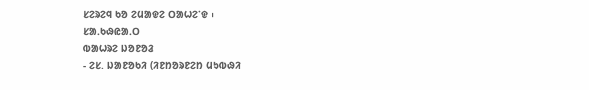ᱥᱮᱨᱮᱧ ᱠᱚ ᱮᱢᱟᱫᱮ ᱛᱟᱦᱮᱸᱫ ᱾
ᱥᱟᱹᱠᱷᱭᱟᱹᱛ
ᱵᱟᱦᱨᱮ ᱡᱚᱱᱚᱲ
- ᱮᱥ. ᱡᱟᱱᱚᱠᱤ (ᱤᱱᱴᱚᱨᱱᱮᱴ ᱢᱩᱵᱷᱤ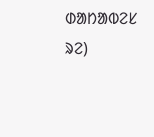ᱰᱟᱴᱟᱵᱮᱥ ᱨᱮ)